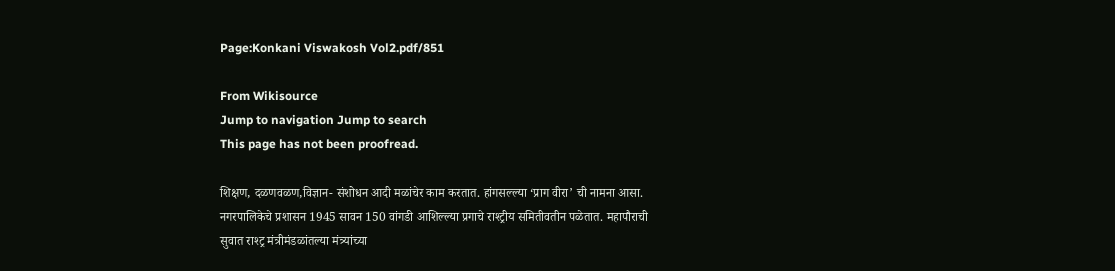Page:Konkani Viswakosh Vol2.pdf/851

From Wikisource
Jump to navigation Jump to search
This page has not been proofread.

शिक्षण, दळणवळण,विज्ञान- संशोधन आदी मळांचेर काम करतात. हांगसल्ल्या ‘प्राग वीरा’ ची नामना आसा. नगरपालिकेचे प्रशासन 1945 सावन 150 वांगडी आशिल्ल्या प्रगाचे राश्ट्रीय समितीवतीन पळेतात. महापौराची सुवात राश्ट्र मंत्रीमंडळांतल्या मंत्र्यांच्या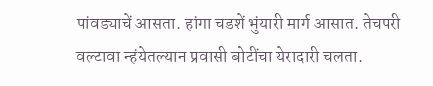पांवड्याचें आसता. हांगा चडशें भुंयारी मार्ग आसात. तेचपरी वल्टावा न्हंयेतल्यान प्रवासी बोटींचा येरादारी चलता.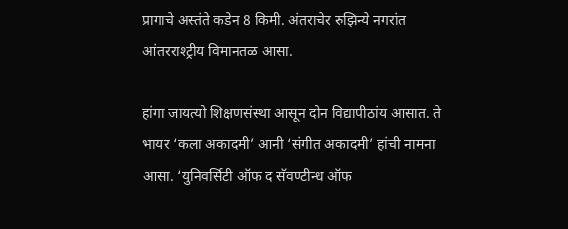प्रागाचे अस्तंते कडेन 8 किमी. अंतराचेर रुझिन्ये नगरांत आंतरराश्ट्रीय विमानतळ आसा.

हांगा जायत्यो शिक्षणसंस्था आसून दोन विद्यापीठांय आसात. ते भायर ‘कला अकादमी’ आनी ‘संगीत अकादमी’ हांची नामना आसा. ‘युनिवर्सिटी ऑफ द सॅवण्टीन्ध ऑफ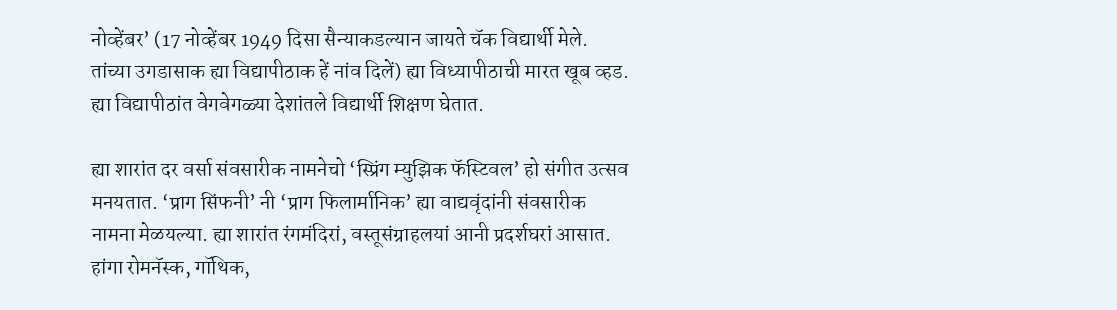नोव्हेंबर’ (17 नोव्हेंबर 1949 दिसा सैन्याकडल्यान जायते चॅक विद्यार्थी मेले. तांच्या उगडासाक ह्या विद्यापीठाक हें नांव दिलें) ह्या विध्यापीठाची मारत खूब व्हड. ह्या विद्यापीठांत वेगवेगळ्या देशांतले विद्यार्थी शिक्षण घेतात.

ह्या शारांत दर वर्सा संवसारीक नामनेचो ‘स्प्रिंग म्युझिक फॅस्टिवल’ हो संगीत उत्सव मनयतात. ‘प्राग सिंफनी’ नी ‘प्राग फिलार्मानिक’ ह्या वाद्यवृंदांनी संवसारीक नामना मेळयल्या. ह्या शारांत रंगमंदिरां, वस्तूसंग्राहलयां आनी प्रदर्शघरां आसात. हांगा रोमनॅस्क, गॉथिक,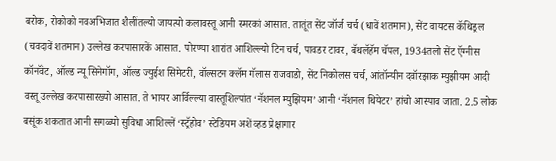बरोक, रोकोको नवअभिजात शैलींतल्यो जायत्यो कलावस्तू आनी स्मरकां आसात. तातूंत सेंट जॉर्ज चर्च (धावें शतमान), सेंट वायटस कॅथिड्रल (चवदावें शतमान) उल्लेख करपासारकें आसात. पोरण्या शारांत आशिल्ल्यो टिन चर्च, पावडर टावर, बॅथलॅहॅम चॅपल, 1934तलो सेंट ऍग्नीस कॉनवॅंट, ऑल्ड न्यू सिनेगॉग, ऑल्ड ज्युईश सिमेटरी, वॉल्सटन क्लॅम गॅलास राजवाडो, सेंट निकोलस चर्च, आंतॉन्यीन दवॉरझाक म्युझीयम आदी वस्तू उल्लेख करपासारख्यो आसात. ते भायर आर्विल्ल्या वास्तूशिल्पांत ‘नॅशनल म्युझियम’ आनी ‘नॅशनल थियेटर’ हांचो आस्पाव जाता. 2.5 लोक बसूंक शकतात आनी सगळ्यो सुविधा आशिल्लें ‘स्ट्रॅहोव’ स्टेडियम अशें व्हड प्रेक्षागार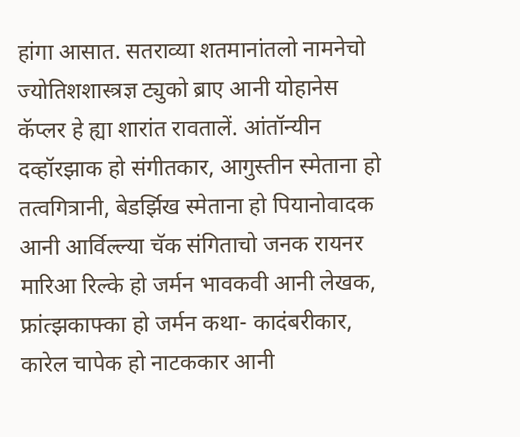हांगा आसात. सतराव्या शतमानांतलो नामनेचो ज्योतिशशास्त्रज्ञ ट्युको ब्राए आनी योहानेस कॅप्लर हे ह्या शारांत रावतालें. आंतॉन्यीन दव्हॉरझाक हो संगीतकार, आगुस्तीन स्मेताना हो तत्वगित्रानी, बेडर्झिख स्मेताना हो पियानोवादक आनी आर्विल्ल्या चॅक संगिताचो जनक रायनर मारिआ रिल्के हो जर्मन भावकवी आनी लेखक, फ्रांत्झकाफ्का हो जर्मन कथा- कादंबरीकार, कारेल चापेक हो नाटककार आनी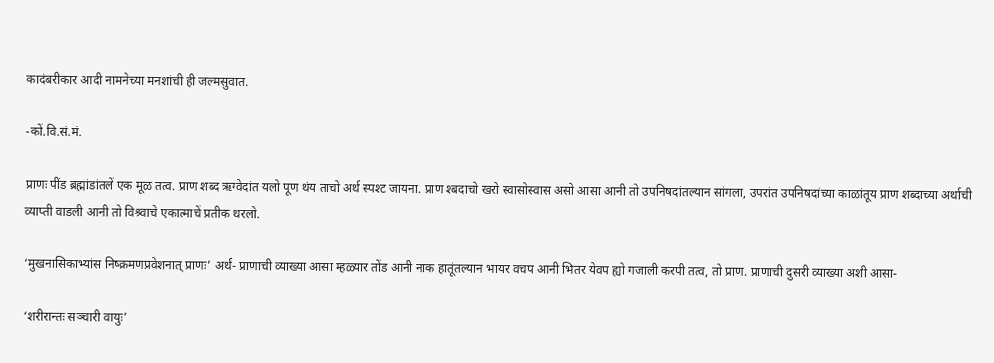कादंबरीकार आदी नामनेच्या मनशांची ही जल्मसुवात.

-कों.वि.सं.मं.

प्राणः पींड ब्रह्मांडांतलें एक मूळ तत्व. प्राण शब्द ऋग्वेदांत यलो पूण थंय ताचो अर्थ स्पश्ट जायना. प्राण श्बदाचो खरो स्वासोस्वास असो आसा आनी तो उपनिषदांतल्यान सांगला, उपरांत उपनिषदांच्या काळांतूय प्राण शब्दाच्या अर्थाची व्याप्ती वाडली आनी तो विश्र्वाचे एकात्माचें प्रतीक थरलो.

‘मुखनासिकाभ्यांस निष्क्रमणप्रवेशनात् प्राणः’ अर्थ- प्राणाची व्याख्या आसा म्हळ्यार तोंड आनी नाक हातूंतल्यान भायर वचप आनी भितर येवप ह्यो गजाली करपी तत्व, तो प्राण. प्राणाची दुसरी व्याख्या अशी आसा-

‘शरीरान्तः सञ्चारी वायुः’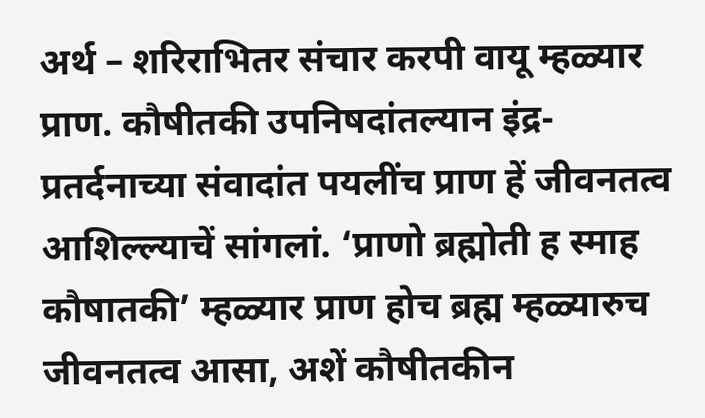अर्थ – शरिराभितर संचार करपी वायू म्हळ्यार प्राण. कौषीतकी उपनिषदांतल्यान इंद्र- प्रतर्दनाच्या संवादांत पयलींच प्राण हें जीवनतत्व आशिल्ल्याचें सांगलां. ‘प्राणो ब्रह्मोती ह स्माह कौषातकी’ म्हळ्यार प्राण होच ब्रह्म म्हळ्यारुच जीवनतत्व आसा, अशें कौषीतकीन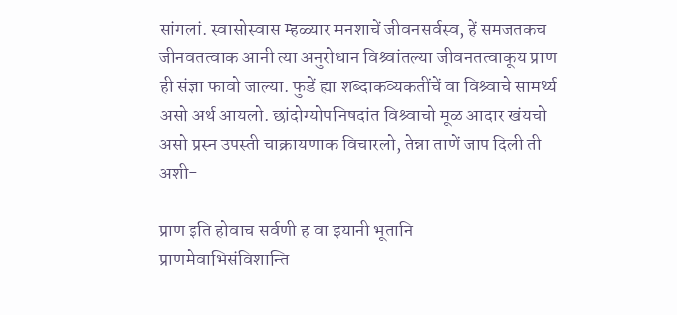सांगलां. स्वासोस्वास म्हळ्यार मनशाचें जीवनसर्वस्व, हें समजतकच जीनवतत्वाक आनी त्या अनुरोधान विश्र्वांतल्या जीवनतत्वाकूय प्राण ही संज्ञा फावो जाल्या. फुडें ह्या शब्दाकव्यकतींचें वा विश्र्वाचे सामर्थ्य असो अर्थ आयलो. छांदोग्योपनिषदांत विश्र्वाचो मूळ आदार खंयचो असो प्रस्न उपस्ती चाक्रायणाक विचारलो, तेन्ना ताणें जाप दिली ती अशी-

प्राण इति होवाच सर्वणी ह वा इयानी भूतानि
प्राणमेवाभिसंविशान्ति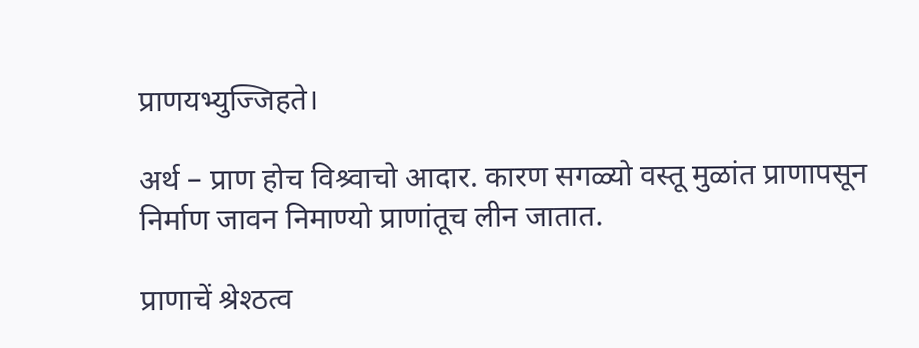प्राणयभ्युज्जिहते।

अर्थ – प्राण होच विश्र्वाचो आदार. कारण सगळ्यो वस्तू मुळांत प्राणापसून निर्माण जावन निमाण्यो प्राणांतूच लीन जातात.

प्राणाचें श्रेश्ठत्व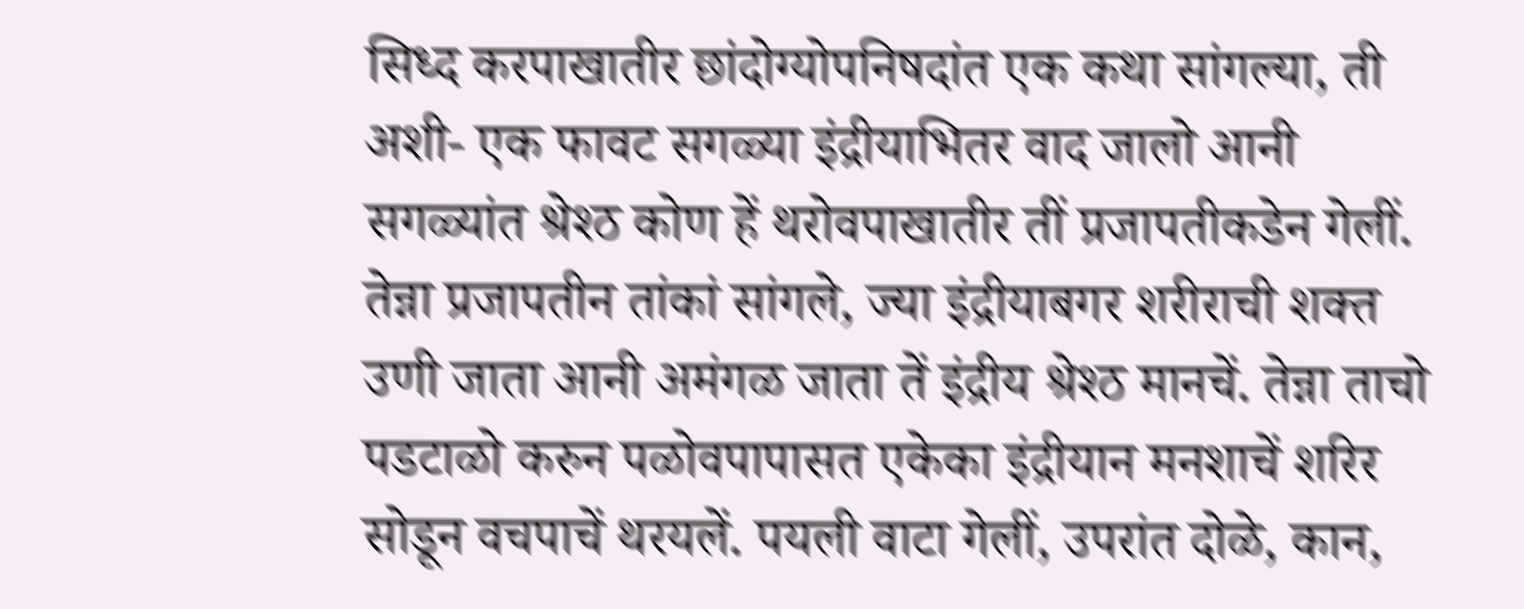सिध्द करपाखातीर छांदोग्योपनिषदांत एक कथा सांगल्या, ती अशी- एक फावट सगळ्या इंद्रीयाभितर वाद जालो आनी सगळ्यांत श्रेश्ठ कोण हें थरोवपाखातीर तीं प्रजापतीकडेन गेलीं. तेन्ना प्रजापतीन तांकां सांगले, ज्या इंद्रीयाबगर शरीराची शक्त उणी जाता आनी अमंगळ जाता तें इंद्रीय श्रेश्ठ मानचें. तेन्ना ताचो पडटाळो करुन पळोवपापासत एकेका इंद्रीयान मनशाचें शरिर सोडून वचपाचें थरयलें. पयली वाटा गेलीं, उपरांत दोळे, कान,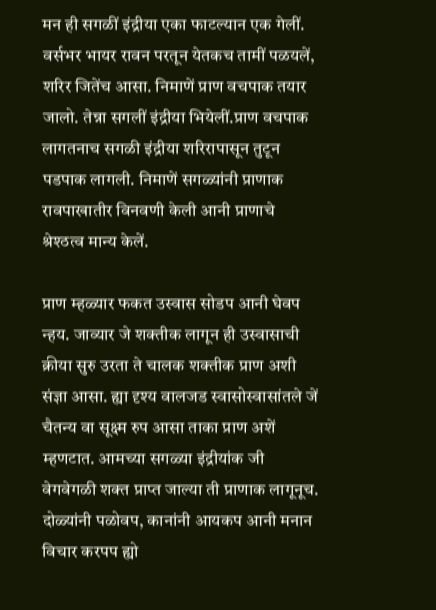मन ही सगळीं इंद्रीया एका फाटल्यान एक गेलीं. वर्सभर भायर रावन परतून येतकच तामीं पळयलें, शरिर जितेंच आसा. निमाणें प्राण वचपाक तयार जालो. तेन्ना सगलीं इंद्रीया भियेलीं.प्राण वचपाक लागतनाच सगळी इंद्रीया शरिरापासून तुटून पडपाक लागली. निमाणें सगळ्यांनी प्राणाक रावपाखातीर विनवणी केली आनी प्राणाचे श्रेश्ठत्व मान्य केलें.

प्राण म्हळ्यार फकत उस्वास सोडप आनी घेवप न्हय. जाव्यार जे शक्तीक लागून ही उस्वासाची क्रीया सुरु उरता ते चालक शक्तीक प्राण अशी संज्ञा आसा. ह्या दृश्य वालजड स्वासोस्वासांतले जें चैतन्य वा सूक्ष्म रुप आसा ताका प्राण अशें म्हणटात. आमच्या सगळ्या इंद्रीयांक जी वेगवेगळी शक्त प्राप्त जाल्या ती प्राणाक लागूनूच. दोळ्यांनी पळोवप, कानांनी आयकप आनी मनान विचार करपप ह्यो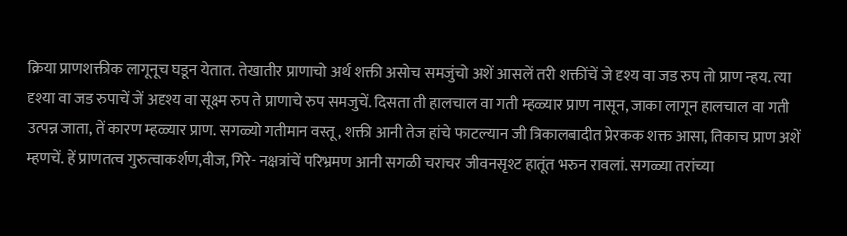क्रिया प्राणशक्तीक लागूनूच घडून येतात. तेखातीर प्राणाचो अर्थ शक्ती असोच समजुंचो अशें आसलें तरी शक्तींचें जे दृश्य वा जड रुप तो प्राण न्हय. त्या दृश्या वा जड रुपाचें जें अदृश्य वा सूक्ष्म रुप ते प्राणाचे रुप समजुचें. दिसता ती हालचाल वा गती म्हळ्यार प्राण नासून, जाका लागून हालचाल वा गती उत्पन्न जाता, तें कारण म्हळ्यार प्राण. सगळ्यो गतीमान वस्तू, शक्ती आनी तेज हांचे फाटल्यान जी त्रिकालबादीत प्रेरकक शक्त आसा, तिकाच प्राण अशें म्हणचें. हें प्राणतत्व गुरुत्वाकर्शण,वीज, गिरे- नक्षत्रांचें परिभ्रमण आनी सगळी चराचर जीवनसृश्ट हातूंत भरुन रावलां. सगळ्या तरांच्या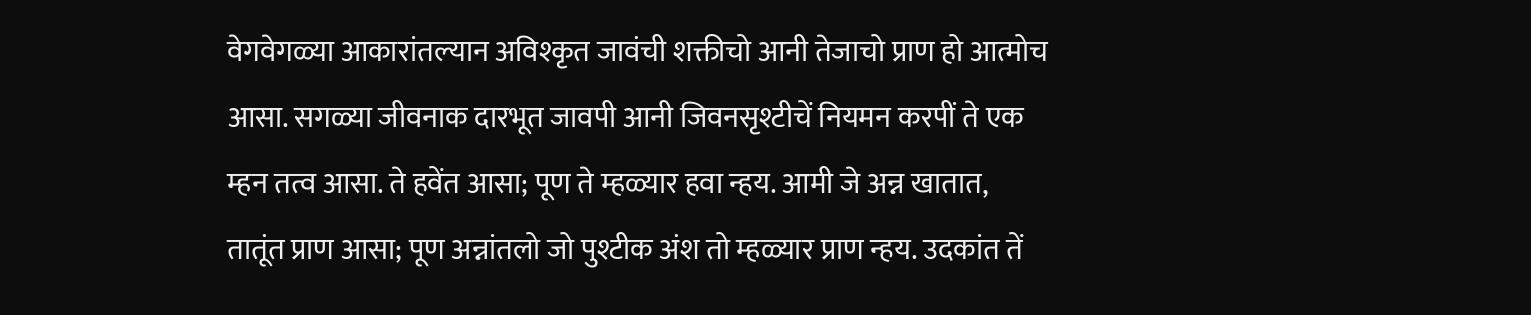वेगवेगळ्या आकारांतल्यान अविश्कृत जावंची शक्तीचो आनी तेजाचो प्राण हो आत्मोच आसा. सगळ्या जीवनाक दारभूत जावपी आनी जिवनसृश्टीचें नियमन करपीं ते एक म्हन तत्व आसा. ते हवेंत आसा; पूण ते म्हळ्यार हवा न्हय. आमी जे अन्न खातात, तातूंत प्राण आसा; पूण अन्नांतलो जो पुश्टीक अंश तो म्हळ्यार प्राण न्हय. उदकांत तें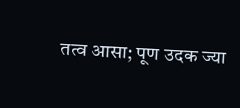तत्व आसा; पूण उदक ज्या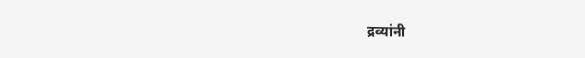द्रव्यांनी